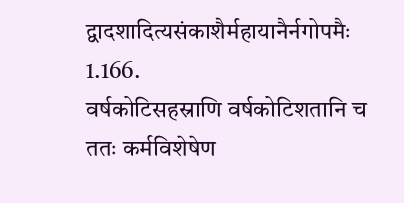द्वादशादित्यसंकाशैर्महायानैर्नगोपमैः 1.166.
वर्षकोटिसहस्राणि वर्षकोटिशतानि च
ततः कर्मविशेषेण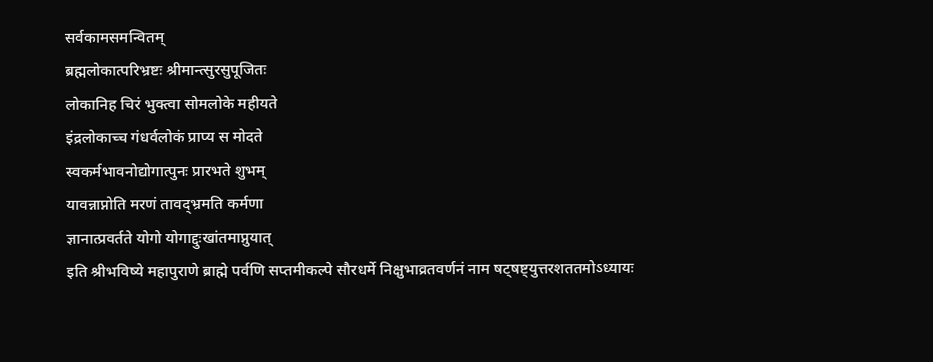सर्वकामसमन्वितम्
ब्रह्मलोकात्परिभ्रष्टः श्रीमान्त्सुरसुपूजितः
लोकानिह चिरं भुक्त्वा सोमलोके महीयते
इंद्रलोकाच्च गंधर्वलोकं प्राप्य स मोदते
स्वकर्मभावनोद्योगात्पुनः प्रारभते शुभम्
यावन्नाप्नोति मरणं तावद्भ्रमति कर्मणा
ज्ञानात्प्रवर्तते योगो योगाद्दुःखांतमाप्नुयात्
इति श्रीभविष्ये महापुराणे ब्राह्मे पर्वणि सप्तमीकल्पे सौरधर्मे निक्षुभाव्रतवर्णनं नाम षट्षष्ट्युत्तरशततमोऽध्यायः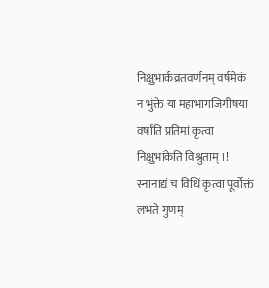निक्षुभार्कव्रतवर्णनम् वर्षमेकं न भुंक्ते या महाभागजिगीषया
वर्षांति प्रतिमां कृत्वा निक्षुभांकेति विश्रुताम् ।! स्नानाद्यं च विधिं कृत्वा पूर्वोक्तं लभते गुणम्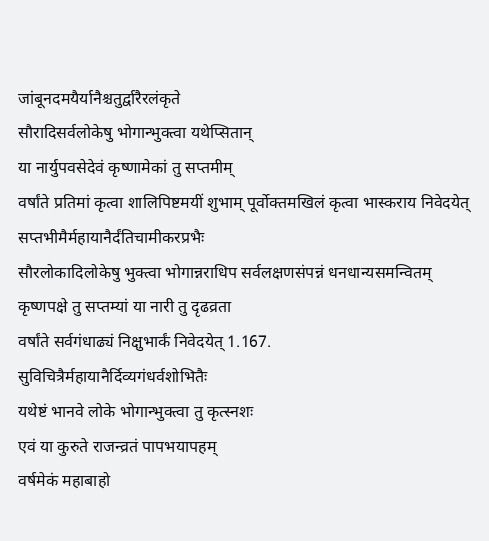जांबूनदमयैर्यानैश्चतुर्द्वारैरलंकृते
सौरादिसर्वलोकेषु भोगान्भुक्त्वा यथेप्सितान्
या नार्युपवसेदेवं कृष्णामेकां तु सप्तमीम्
वर्षांते प्रतिमां कृत्वा शालिपिष्टमयीं शुभाम् पूर्वोक्तमखिलं कृत्वा भास्कराय निवेदयेत्
सप्तभीमैर्महायानैर्दंतिचामीकरप्रभैः
सौरलोकादिलोकेषु भुक्त्वा भोगान्नराधिप सर्वलक्षणसंपन्नं धनधान्यसमन्वितम्
कृष्णपक्षे तु सप्तम्यां या नारी तु दृढव्रता
वर्षांते सर्वगंधाढ्यं निक्षुभार्कं निवेदयेत् 1.167.
सुविचित्रैर्महायानैर्दिव्यगंधर्वशोभितैः
यथेष्टं भानवे लोके भोगान्भुक्त्वा तु कृत्स्नशः
एवं या कुरुते राजन्व्रतं पापभयापहम्
वर्षमेकं महाबाहो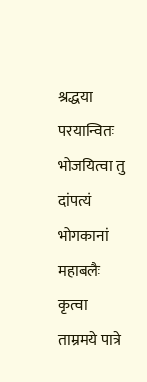श्रद्धया परयान्वितः
भोजयित्वा तु दांपत्यं भोगकानां महाबलैः
कृत्वा ताम्रमये पात्रे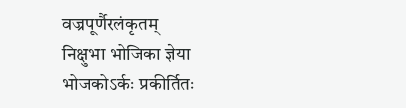वज्रपूर्णैरलंकृतम्
निक्षुभा भोजिका ज्ञेया भोजकोऽर्कः प्रकीर्तितः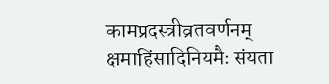कामप्रदस्त्रीव्रतवर्णनम् क्षमाहिंसादिनियमैः संयता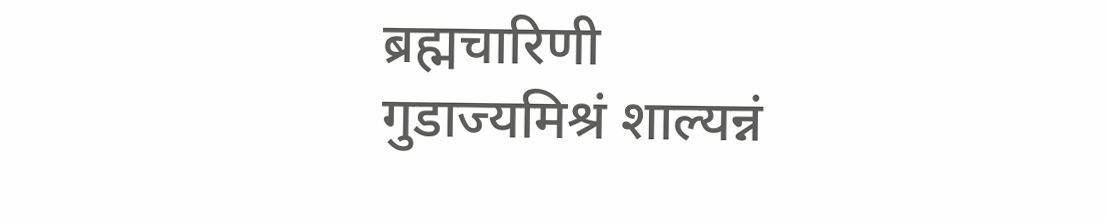ब्रह्मचारिणी
गुडाज्यमिश्रं शाल्यन्नं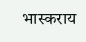भास्कराय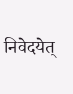निवेदयेत्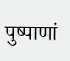पुष्पाणां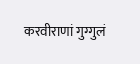करवीराणां गुग्गुलं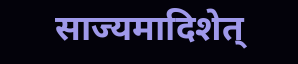साज्यमादिशेत्